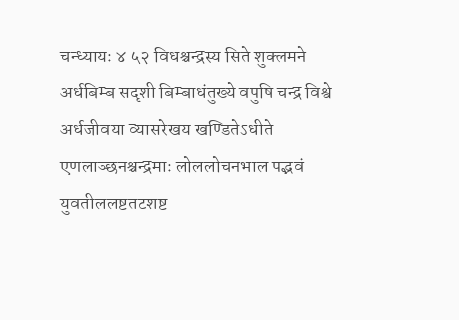चन्ध्यायः ४ ५२ विधश्चन्द्रस्य सिते शुक्लमने अर्धबिम्ब सदृशी बिम्बाधंतुख्ये वपुषि चन्द्र विश्वे अर्धजीवया व्यासरेखय खण्डितेऽधीते एणलाञ्छनश्चन्द्रमाः लोललोचनभाल पद्भवं युवतीललष्टतटशष्ट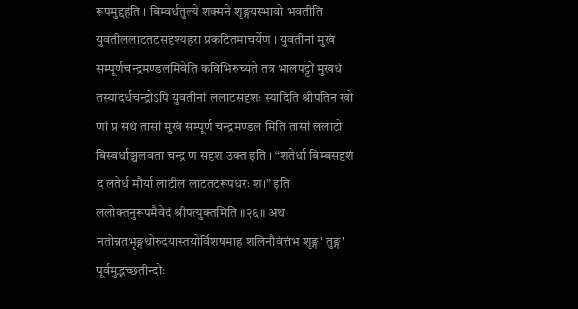रूपमुद्दहति । बिम्वर्धतुल्ये शक्मने शृङ्गयस्भावो भवतीति युवतीललाटतटसदृश्यहरा प्रकटितमाचर्येण । युवतीनां मुखं सम्पूर्णचन्द्रमण्डलमिवेति कविभिरुच्यते तत्र भालपट्टों मुखधं तस्यादर्धचन्द्रोऽपि युवतीनां ललाटसदृशः स्यादिति श्रीपतिन खो णां प्र सथं तासां मुखं सम्पूर्ण चन्द्रमण्डल मिति तासां ललाटो बिस्बर्धाञ्चलवता चन्द्र ण सदृश उक्त इति । “शतेर्धा बिम्बसदृशं द लतेर्ध मौर्या लाटील लाटतटरूपधरः श।” इति ललोक्तनुरूपमैवेदं श्रीपत्युक्तमिति ॥२६॥ अथ नतोन्नतभृङ्गथोरुदयास्तयोर्विशषमाह शलिनौवंत्तंभ शृङ्ग' तुङ्ग' पूर्वमुद्भच्छतीन्दोः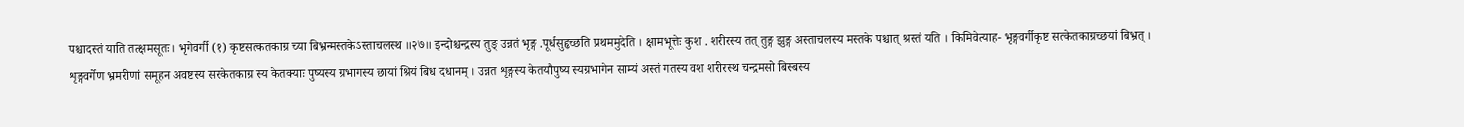पश्चादस्तं याति तत्क्षमसूतः। भृगेवर्गी (१) कृष्टसत्कतकाग्र च्या बिभ्रन्मस्तकेऽस्ताचलस्थ ॥२७॥ इन्दोश्चन्द्रस्य तुङ् उन्नतं भृङ्ग .पूर्धसुहृच्छति प्रथममुदेति । क्षामभूत्तेः कुश . शरीरस्य तत् तुङ्ग झुङ्ग अस्ताचलस्य मस्तके पश्चात् श्रस्तं यति । किमिवेत्याह- भृङ्गवर्गीकृष्ट सत्केतकाग्रच्छयां बिभ्रत् । शृङ्गवर्गेण भ्रमरीणां समूहन अवष्टस्य सरकेतकाग्र स्य केतक्याः पुष्यस्य ग्रभागस्य छायां श्रियं बिध दधानम् । उन्नत शृङ्गस्य केतयौपुष्य स्यग्रभागेन साम्यं अस्तं गतस्य वश शरीरस्थ चन्द्रमसो बिस्बस्य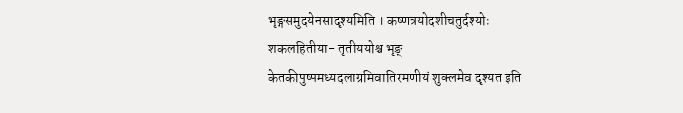भृङ्गसमुदयेनसादृश्यमिति । कष्णत्रयोदशीचतुर्दश्योः शकलहितीया- तृतीययोश्च भृङ् केतकीपुष्पमध्यदलाग्रमिवातिरमणीयं शुक्लमेव दृश्यत इति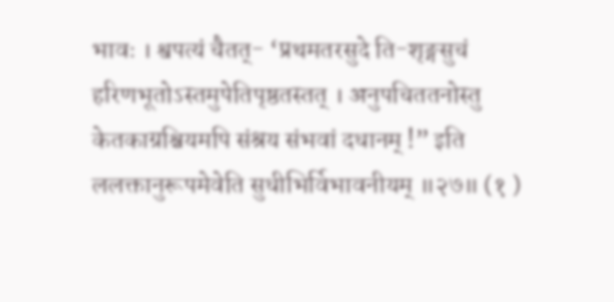भावः । श्वपत्यं चैतत्- ‘प्रथमतरसुदे ति-शृङ्गसुचं हरिणभूतोऽस्तमुपेतिपृष्ठतस्तत् । अनुपचिततनोस्तु केतकाग्रश्चियमपि संश्रय संभवां दधानम् !” इति ललक्तानुरूपमेवेति सुधीभिर्विभावनीयम् ॥२७॥ (१ )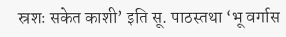स्रशः सकेत काशी’ इति सू. पाठस्तथा ‘भू वर्गास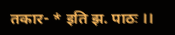तकार- * इति झ. पाठः ।।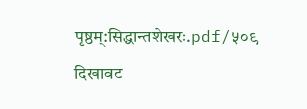पृष्ठम्:सिद्धान्तशेखरः.pdf/५०९
दिखावट